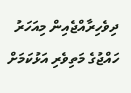ދިވެހިރާއްޖެއިން މިއަހަރު ހައްޖުގެ މަތިވެރި އަޅުކަމަށް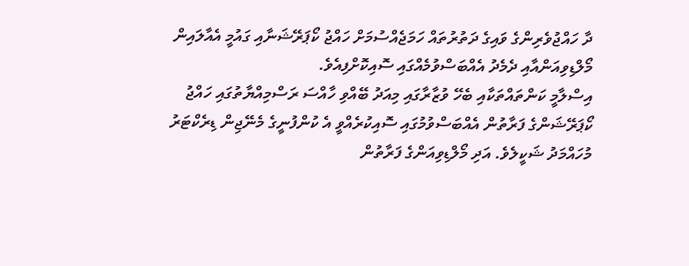ދާ ހައްޖުވެރިންގެ ވައިގެ ދަތުރުތައް ހަމަޖެއްސުމަށް ހައްޖު ކޯޕަރޭޝަނާއި ގައުމީ އެއާލައިން މޯލްޑިވިއަންއާއި ދެމެދު އެއްބަސްވުމެއްގައި ސޮއިކޮށްފިއެވެ.
އިސްލާމީ ކަންތައްތަކާއި ބެހޭ ވުޒާރާގައި މިއަދު ބޭއްވި ހާއްސަ ރަސްމިއްޔާތުގައި ހައްޖު ކޯޕަރޭޝަންގެ ފަރާތުން އެއްބަސްވުމުގައި ސޮއިކުރެއްވީ އެ ކުންފުނީގެ މެނޭޖިން ޑިރެކްޓަރު މުހައްމަދު ޝަކީލެވެ. އަދި މޯލްޑިވިއަންގެ ފަރާތުން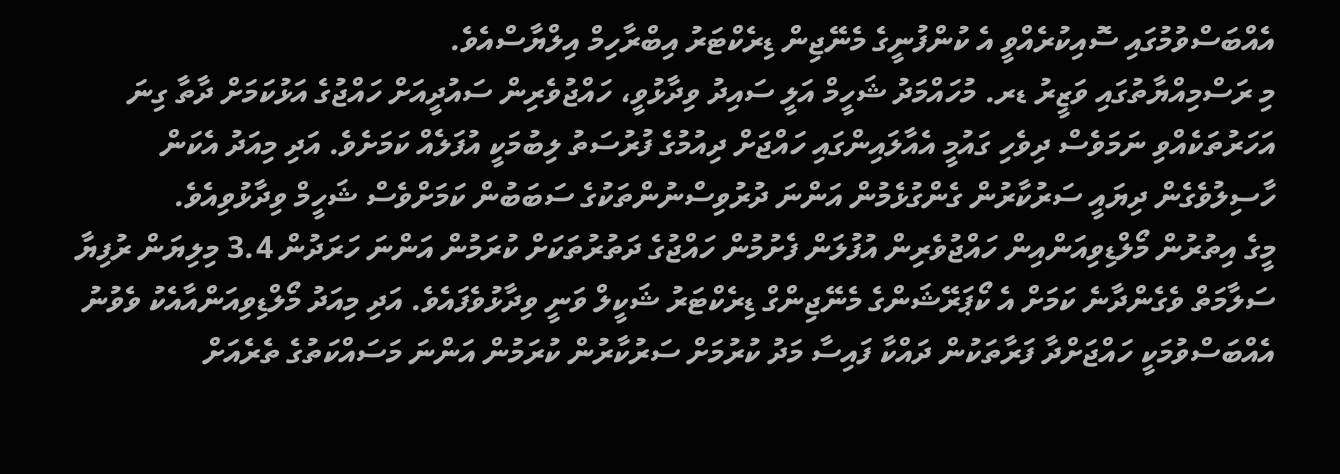އެއްބަސްވުމުގައި ސޮއިކުރެއްވީ އެ ކުންފުނީގެ މެނޭޖިން ޑިރެކްޓަރު އިބްރާހިމް އިލްޔާސްއެވެ.
މި ރަސްމިއްޔާތުގައި ވަޒީރު ޑރ. މުހައްމަދު ޝަހީމް އަލީ ސައިދު ވިދާޅުވީ، ހައްޖުވެރިން ސައުދީއަށް ހައްޖުގެ އަޅުކަމަށް ދާތާ ގިނަ އަހަރުތަކެއްވި ނަމަވެސް ދިވެހި ގައުމީ އެއާލައިންގައި ހައްޖަށް ދިއުމުގެ ފުރުސަތު ލިބުމަކީ އުފަލެއް ކަމަށެވެ. އަދި މިއަދު އެކަން ހާސިލުވެގެން ދިޔައީ ސަރުކާރުން ގެންގުޅެމުން އަންނަ ދުރުވިސްނުންތަކުގެ ސަބަބުން ކަމަށްވެސް ޝަހީމް ވިދާޅުވިއެވެ.
މީގެ އިތުރުން މޯލްޑިވިއަންއިން ހައްޖުވެރިން އުފުލަން ފެށުމުން ހައްޖުގެ ދަތުރުތަކަށް ކުރަމުން އަންނަ ހަރަދުން 3.4 މިލިޔަން ރުފިޔާ ސަލާމަތް ވެގެންދާނެ ކަމަށް އެ ކޯޕަރޭޝަންގެ މެނޭޖިންގް ޑިރެކްޓަރު ޝަކީލް ވަނީ ވިދާޅުވެފައެވެ. އަދި މިއަދު މޯލްޑިވިއަންއާއެކު ވެވުނު އެއްބަސްވުމަކީ ހައްޖަށްދާ ފަރާތަކުން ދައްކާ ފައިސާ މަދު ކުރުމަށް ސަރުކާރުން ކުރަމުން އަންނަ މަސައްކަތުގެ ތެރެއަށް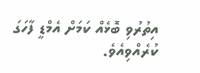އިތުރުވި ބޮޅެއް ކަމަށް އެމްޑީ ފާހަގަ ކުރެއްވިއެވެ.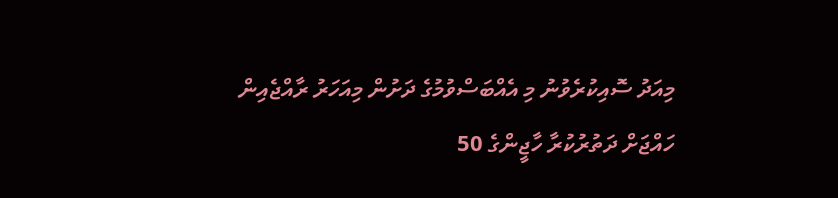މިއަދު ސޮއިކުރެވުނު މި އެއްބަސްވުމުގެ ދަށުން މިއަހަރު ރާއްޖެއިން ހައްޖަށް ދަތުރުކުރާ ހާޖީންގެ 50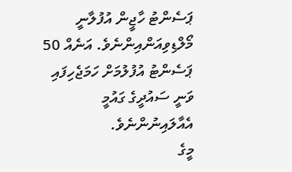ޕަސެންޓު ހާޖީން އުފުލާނީ މޯލްޑިވިއަންއިންނެވެ. އަނެއް 50 ޕަސެންޓު އުފުލުމަށް ހަމަޖެހިފައި ވަނީ ސައުދީގެ ގައުމީ އެއާލައިނުންނެވެ.
މީގެ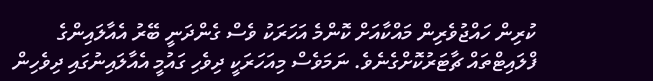ކުރިން ހައްޖުވެރިން މައްކާއަށް ކޮންމެ އަހަރަކު ވެސް ގެންދަނީ ބޭރު އެއާލައިންގެ ފްލައިޓްތައް ޗާޓަރުކޮށްގެނެވެ. ނަމަވެސް މިއަހަރަކީ ދިވެހި ގައުމީ އެއާލައިނުގައި ދިވެހިން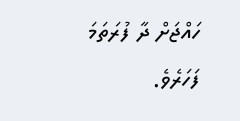ހައްޖަށް ދާ ފުރަތަމަ ފަހަރެވެ.